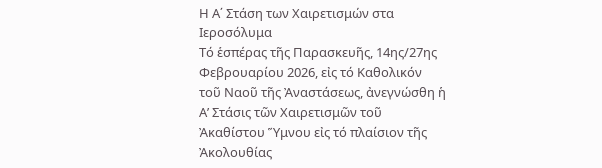Η Α΄ Στάση των Χαιρετισμών στα Ιεροσόλυμα
Τό ἑσπέρας τῆς Παρασκευῆς, 14ης/27ης Φεβρουαρίου 2026, εἰς τό Καθολικόν τοῦ Ναοῦ τῆς Ἀναστάσεως, ἀνεγνώσθη ἡ Α’ Στάσις τῶν Χαιρετισμῶν τοῦ Ἀκαθίστου Ὕμνου εἰς τό πλαίσιον τῆς Ἀκολουθίας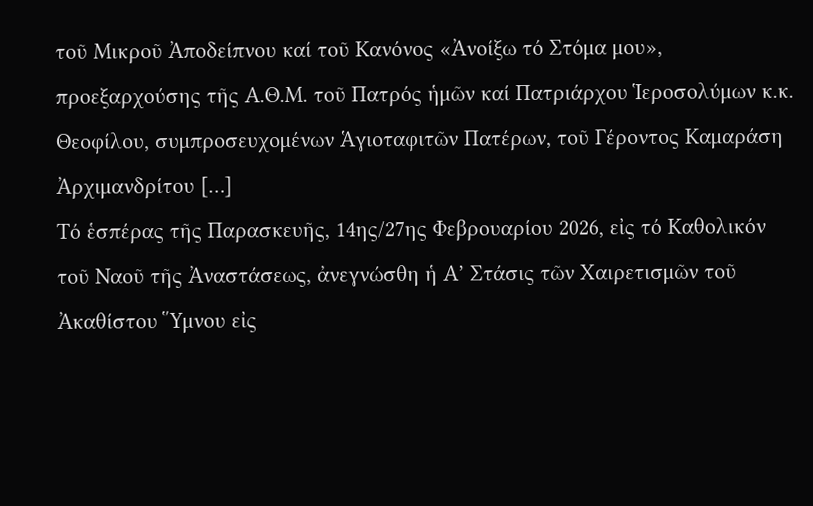τοῦ Μικροῦ Ἀποδείπνου καί τοῦ Κανόνος «Ἀνοίξω τό Στόμα μου», προεξαρχούσης τῆς Α.Θ.Μ. τοῦ Πατρός ἡμῶν καί Πατριάρχου Ἱεροσολύμων κ.κ. Θεοφίλου, συμπροσευχομένων Ἁγιοταφιτῶν Πατέρων, τοῦ Γέροντος Καμαράση Ἀρχιμανδρίτου […]
Τό ἑσπέρας τῆς Παρασκευῆς, 14ης/27ης Φεβρουαρίου 2026, εἰς τό Καθολικόν τοῦ Ναοῦ τῆς Ἀναστάσεως, ἀνεγνώσθη ἡ Α’ Στάσις τῶν Χαιρετισμῶν τοῦ Ἀκαθίστου Ὕμνου εἰς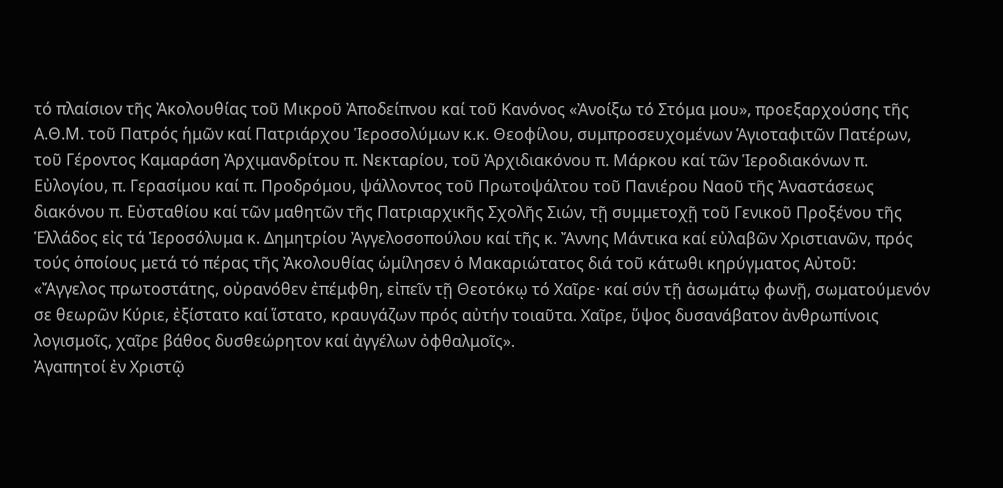τό πλαίσιον τῆς Ἀκολουθίας τοῦ Μικροῦ Ἀποδείπνου καί τοῦ Κανόνος «Ἀνοίξω τό Στόμα μου», προεξαρχούσης τῆς Α.Θ.Μ. τοῦ Πατρός ἡμῶν καί Πατριάρχου Ἱεροσολύμων κ.κ. Θεοφίλου, συμπροσευχομένων Ἁγιοταφιτῶν Πατέρων, τοῦ Γέροντος Καμαράση Ἀρχιμανδρίτου π. Νεκταρίου, τοῦ Ἀρχιδιακόνου π. Μάρκου καί τῶν Ἱεροδιακόνων π. Εὐλογίου, π. Γερασίμου καί π. Προδρόμου, ψάλλοντος τοῦ Πρωτοψάλτου τοῦ Πανιέρου Ναοῦ τῆς Ἀναστάσεως διακόνου π. Εὐσταθίου καί τῶν μαθητῶν τῆς Πατριαρχικῆς Σχολῆς Σιών, τῇ συμμετοχῇ τοῦ Γενικοῦ Προξένου τῆς Ἑλλάδος εἰς τά Ἱεροσόλυμα κ. Δημητρίου Ἀγγελοσοπούλου καί τῆς κ. Ἄννης Μάντικα καί εὐλαβῶν Χριστιανῶν, πρός τούς ὁποίους μετά τό πέρας τῆς Ἀκολουθίας ὡμίλησεν ὁ Μακαριώτατος διά τοῦ κάτωθι κηρύγματος Αὐτοῦ:
«Ἄγγελος πρωτοστάτης, οὐρανόθεν ἐπέμφθη, εἰπεῖν τῇ Θεοτόκῳ τό Χαῖρε· καί σύν τῇ ἀσωμάτῳ φωνῇ, σωματούμενόν σε θεωρῶν Κύριε, ἐξίστατο καί ἵστατο, κραυγάζων πρός αὐτήν τοιαῦτα. Χαῖρε, ὕψος δυσανάβατον ἀνθρωπίνοις λογισμοῖς, χαῖρε βάθος δυσθεώρητον καί ἀγγέλων ὀφθαλμοῖς».
Ἀγαπητοί ἐν Χριστῷ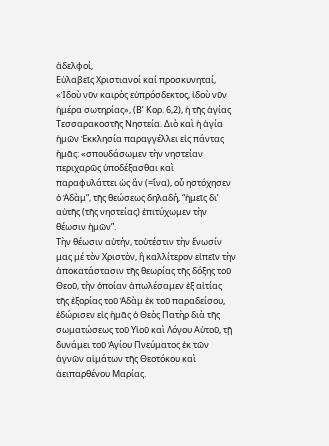ἀδελφοί,
Εὐλαβεῖς Χριστιανοί καί προσκυνηταί,
«Ἰδοὺ νῦν καιρὸς εὐπρόσδεκτος, ἰδοὺ νῦν ἡμέρα σωτηρίας», (Β’ Κορ. 6,2), ἡ τῆς ἁγίας Τεσσαρακοστῆς Νηστεία. Διὸ καὶ ἡ ἁγία ἡμῶν Ἐκκλησία παραγγέλλει εἰς πάντας ἡμᾶς: «σπουδάσωμεν τὴν νηστείαν περιχαρῶς ὑποδέξασθαι καὶ παραφυλάττει ὡς ἂν (=ἵνα), οὗ ηστόχησεν ὁ Ἀδὰμ”, τῆς θεώσεως δηλαδή, “ἡμεῖς δι’ αὐτῆς (τῆς νηστείας) ἐπιτύχωμεν τὴν θέωσιν ἡμῶν”.
Τὴν θέωσιν αὐτήν, τοὐτέστιν τὴν ἕνωσίν μας μέ τὸν Χριστὸν, ἢ καλλίτερον εἰπεῖν τὴν ἀποκατάστασιν τῆς θεωρίας τῆς δόξης τοῦ Θεοῦ, τὴν ὁποίαν ἀπωλέσαμεν ἐξ αἰτίας τῆς ἐξορίας τοῦ Ἀδὰμ ἐκ τοῦ παραδείσου, ἐδώρισεν εἰς ἡμᾶς ὁ Θεὸς Πατὴρ διὰ τῆς σωματώσεως τοῦ Υἱοῦ καὶ Λόγου Αὐτοῦ, τῇ δυνάμει τοῦ Ἁγίου Πνεύματος ἐκ τῶν ἁγνῶν αἱμάτων τῆς Θεοτόκου καὶ ἀειπαρθένου Μαρίας.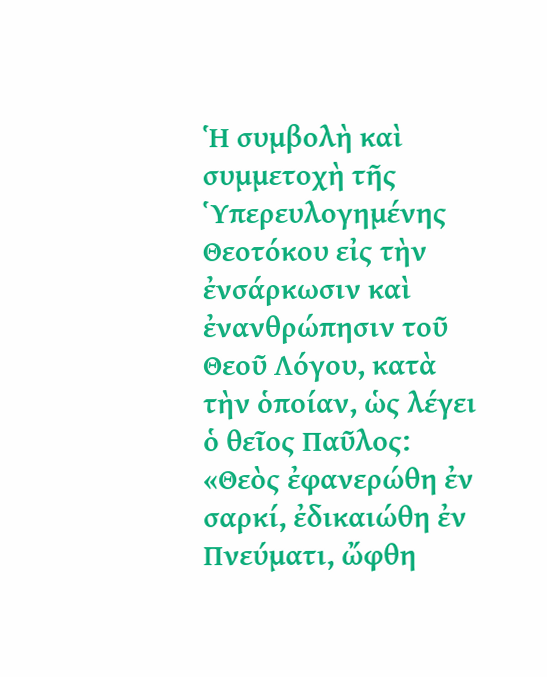Ἡ συμβολὴ καὶ συμμετοχὴ τῆς Ὑπερευλογημένης Θεοτόκου εἰς τὴν ἐνσάρκωσιν καὶ ἐνανθρώπησιν τοῦ Θεοῦ Λόγου, κατὰ τὴν ὁποίαν, ὡς λέγει ὁ θεῖος Παῦλος: «Θεὸς ἐφανερώθη ἐν σαρκί, ἐδικαιώθη ἐν Πνεύματι, ὤφθη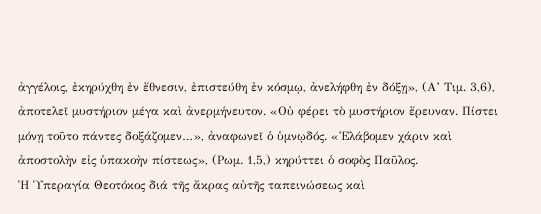ἀγγέλοις, ἐκηρύχθη ἐν ἔθνεσιν, ἐπιστεύθη ἐν κόσμῳ, ἀνελήφθη ἐν δόξῃ», (Α’ Τιμ. 3,6), ἀποτελεῖ μυστήριον μέγα καὶ ἀνερμήνευτον. «Οὐ φέρει τὸ μυστήριον ἔρευναν. Πίστει μόνῃ τοῦτο πάντες δοξάζομεν…», ἀναφωνεῖ ὁ ὑμνῳδός. «Ἐλάβομεν χάριν καὶ ἀποστολὴν εἰς ὑπακοὴν πίστεως», (Ρωμ. 1,5,) κηρύττει ὁ σοφὸς Παῦλος.
Ἡ Ὑπεραγία Θεοτόκος διά τῆς ἄκρας αὐτῆς ταπεινώσεως καὶ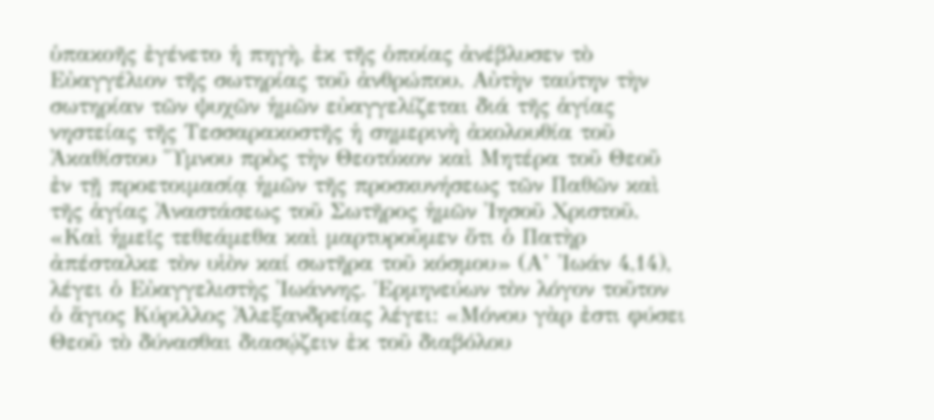ὑπακοῆς ἐγένετο ἡ πηγὴ, ἐκ τῆς ὁποίας ἀνέβλυσεν τὸ Εὐαγγέλιον τῆς σωτηρίας τοῦ ἀνθρώπου. Αὐτὴν ταύτην τὴν σωτηρίαν τῶν ψυχῶν ἡμῶν εὐαγγελίζεται διά τῆς ἁγίας νηστείας τῆς Τεσσαρακοστῆς ἡ σημερινὴ ἀκολουθία τοῦ Ἀκαθίστου Ὕμνου πρὸς τὴν Θεοτόκον καὶ Μητέρα τοῦ Θεοῦ ἐν τῇ προετοιμασίᾳ ἡμῶν τῆς προσκυνήσεως τῶν Παθῶν καὶ τῆς ἁγίας Ἀναστάσεως τοῦ Σωτῆρος ἡμῶν Ἰησοῦ Χριστοῦ.
«Καὶ ἡμεῖς τεθεάμεθα καὶ μαρτυροῦμεν ὅτι ὁ Πατὴρ ἀπέσταλκε τὸν υἱὸν καί σωτῆρα τοῦ κόσμου» (Α’ Ἰωάν 4,14), λέγει ὁ Εὐαγγελιστὴς Ἰωάννης. Ἑρμηνεύων τὸν λόγον τοῦτον ὁ ἅγιος Κύριλλος Ἀλεξανδρείας λέγει: «Μόνου γὰρ ἐστι φύσει Θεοῦ τὸ δύνασθαι διασῴζειν ἐκ τοῦ διαβόλου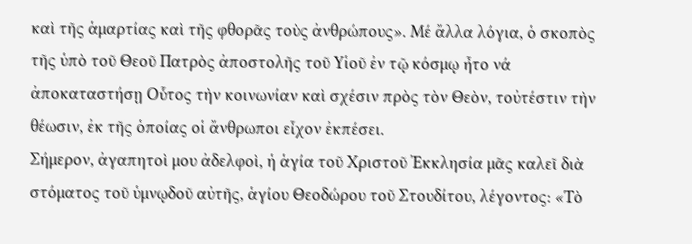καὶ τῆς ἁμαρτίας καὶ τῆς φθορᾶς τοὺς ἀνθρώπους». Μέ ἄλλα λόγια, ὁ σκοπὸς τῆς ὑπὸ τοῦ Θεοῦ Πατρὸς ἀποστολῆς τοῦ Υἱοῦ ἐν τῷ κόσμῳ ἦτο νά ἀποκαταστήσῃ Οὗτος τὴν κοινωνίαν καὶ σχέσιν πρὸς τὸν Θεὸν, τοὐτέστιν τὴν θέωσιν, ἐκ τῆς ὁποίας οἱ ἄνθρωποι εἶχον ἐκπέσει.
Σήμερον, ἀγαπητοὶ μου ἀδελφοὶ, ἡ ἁγία τοῦ Χριστοῦ Ἐκκλησία μᾶς καλεῖ διὰ στόματος τοῦ ὑμνῳδοῦ αὐτῆς, ἁγίου Θεοδώρου τοῦ Στουδίτου, λέγοντος: «Τὸ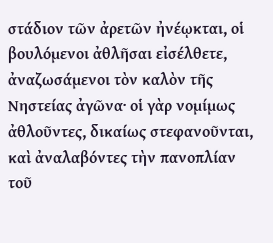στάδιον τῶν ἀρετῶν ἠνέῳκται, οἱ βουλόμενοι ἀθλῆσαι εἰσέλθετε, ἀναζωσάμενοι τὸν καλὸν τῆς Νηστείας ἀγῶνα· οἱ γὰρ νομίμως ἀθλοῦντες, δικαίως στεφανοῦνται, καὶ ἀναλαβόντες τὴν πανοπλίαν τοῦ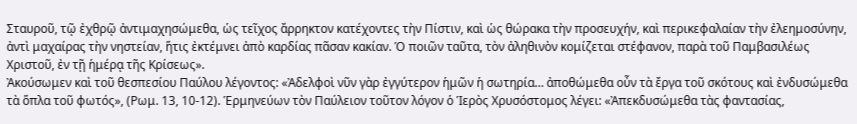Σταυροῦ, τῷ ἐχθρῷ ἀντιμαχησώμεθα, ὡς τεῖχος ἄρρηκτον κατέχοντες τὴν Πίστιν, καὶ ὡς θώρακα τὴν προσευχήν, καὶ περικεφαλαίαν τὴν ἐλεημοσύνην, ἀντὶ μαχαίρας τὴν νηστείαν, ἥτις ἐκτέμνει ἀπὸ καρδίας πᾶσαν κακίαν. Ὁ ποιῶν ταῦτα, τὸν ἀληθινὸν κομίζεται στέφανον, παρὰ τοῦ Παμβασιλέως Χριστοῦ, ἐν τῇ ἡμέρᾳ τῆς Κρίσεως».
Ἀκούσωμεν καὶ τοῦ θεσπεσίου Παύλου λέγοντος: «Ἀδελφοὶ νῦν γὰρ ἐγγύτερον ἡμῶν ἡ σωτηρία… ἀποθώμεθα οὖν τὰ ἔργα τοῦ σκότους καὶ ἐνδυσώμεθα τὰ ὅπλα τοῦ φωτός», (Ρωμ. 13, 10-12). Ἑρμηνεύων τὸν Παύλειον τοῦτον λόγον ὁ Ἱερὸς Χρυσόστομος λέγει: «Ἀπεκδυσώμεθα τὰς φαντασίας,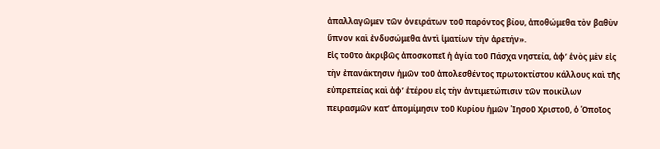ἀπαλλαγῶμεν τῶν ὀνειράτων τοῦ παρόντος βίου, ἀποθώμεθα τὸν βαθὺν ὕπνον καὶ ἐνδυσώμεθα ἀντὶ ἱματίων τὴν ἀρετήν».
Εἰς τοῦτο ἀκριβῶς ἀποσκοπεῖ ἡ ἁγία τοῦ Πάσχα νηστεία, ἀφ’ ἑνὸς μὲν εἰς τὴν ἐπανάκτησιν ἡμῶν τοῦ ἀπολεσθέντος πρωτοκτίστου κάλλους καὶ τῆς εὐπρεπείας καὶ ἀφ’ ἑτέρου εἰς τὴν ἀντιμετώπισιν τῶν ποικίλων πειρασμῶν κατ’ ἀπομίμησιν τοῦ Κυρίου ἡμῶν Ἰησοῦ Χριστοῦ, ὁ Ὁποῖος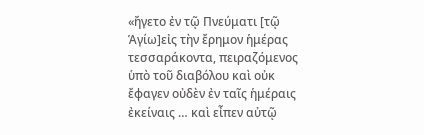«ἤγετο ἐν τῷ Πνεύματι [τῷ Ἁγίω]εἰς τὴν ἔρημον ἡμέρας τεσσαράκοντα, πειραζόμενος ὑπὸ τοῦ διαβόλου καὶ οὐκ ἔφαγεν οὐδὲν ἐν ταῖς ἡμέραις ἐκείναις … καὶ εἶπεν αὐτῷ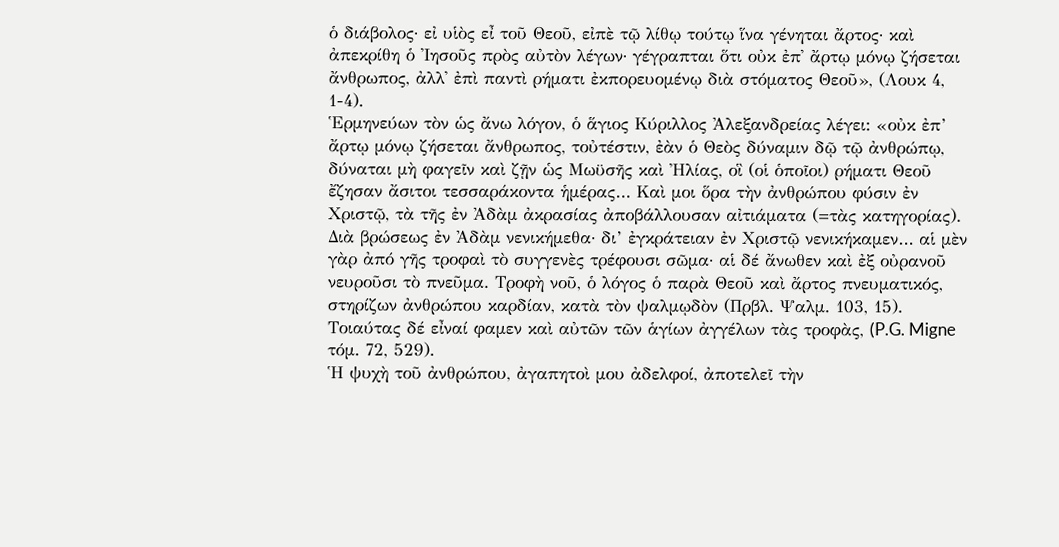ὁ διάβολος· εἰ υἱὸς εἶ τοῦ Θεοῦ, εἰπὲ τῷ λίθῳ τούτῳ ἵνα γένηται ἄρτος· καὶ ἀπεκρίθη ὁ ᾿Ιησοῦς πρὸς αὐτὸν λέγων· γέγραπται ὅτι οὐκ ἐπ᾿ ἄρτῳ μόνῳ ζήσεται ἄνθρωπος, ἀλλ᾿ ἐπὶ παντὶ ρήματι ἐκπορευομένῳ διὰ στόματος Θεοῦ», (Λουκ 4, 1-4).
Ἑρμηνεύων τὸν ὡς ἄνω λόγον, ὁ ἅγιος Κύριλλος Ἀλεξανδρείας λέγει: «οὐκ ἐπ’ ἄρτῳ μόνῳ ζήσεται ἄνθρωπος, τοὐτέστιν, ἐὰν ὁ Θεὸς δύναμιν δῷ τῷ ἀνθρώπῳ, δύναται μὴ φαγεῖν καὶ ζῇν ὡς Μωϋσῆς καὶ Ἠλίας, οἳ (οἱ ὁποῖοι) ρήματι Θεοῦ ἔζησαν ἄσιτοι τεσσαράκοντα ἡμέρας… Καὶ μοι ὅρα τὴν ἀνθρώπου φύσιν ἐν Χριστῷ, τὰ τῆς ἐν Ἀδὰμ ἀκρασίας ἀποβάλλουσαν αἰτιάματα (=τὰς κατηγορίας). Διὰ βρώσεως ἐν Ἀδὰμ νενικήμεθα· δι’ ἐγκράτειαν ἐν Χριστῷ νενικήκαμεν… αἱ μὲν γὰρ ἀπό γῆς τροφαὶ τὸ συγγενὲς τρέφουσι σῶμα· αἱ δέ ἄνωθεν καὶ ἐξ οὐρανοῦ νευροῦσι τὸ πνεῦμα. Τροφὴ νοῦ, ὁ λόγος ὁ παρὰ Θεοῦ καὶ ἄρτος πνευματικός, στηρίζων ἀνθρώπου καρδίαν, κατὰ τὸν ψαλμῳδὸν (Πρβλ. Ψαλμ. 103, 15). Τοιαύτας δέ εἶναί φαμεν καὶ αὐτῶν τῶν ἁγίων ἀγγέλων τὰς τροφὰς, (P.G. Migne τόμ. 72, 529).
Ἡ ψυχὴ τοῦ ἀνθρώπου, ἀγαπητοὶ μου ἀδελφοί, ἀποτελεῖ τὴν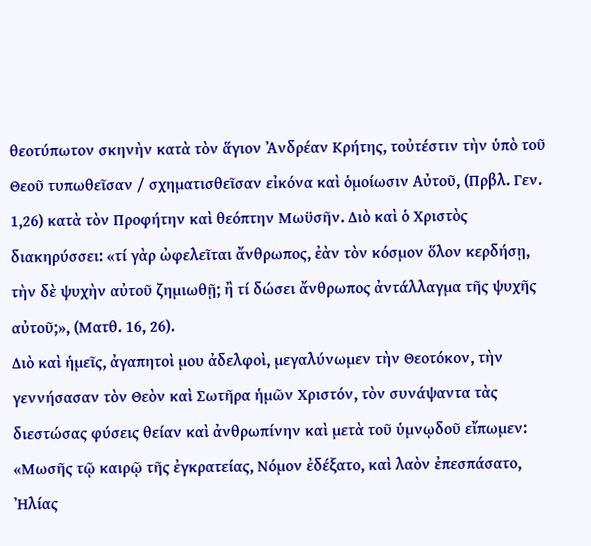θεοτύπωτον σκηνὴν κατὰ τὸν ἅγιον Ἀνδρέαν Κρήτης, τοὐτέστιν τὴν ὑπὸ τοῦ Θεοῦ τυπωθεῖσαν / σχηματισθεῖσαν εἰκόνα καὶ ὁμοίωσιν Αὐτοῦ, (Πρβλ. Γεν. 1,26) κατὰ τὸν Προφήτην καὶ θεόπτην Μωϋσῆν. Διὸ καὶ ὁ Χριστὸς διακηρύσσει: «τί γὰρ ὠφελεῖται ἄνθρωπος, ἐὰν τὸν κόσμον ὅλον κερδήσῃ, τὴν δὲ ψυχὴν αὐτοῦ ζημιωθῇ; ἢ τί δώσει ἄνθρωπος ἀντάλλαγμα τῆς ψυχῆς αὐτοῦ;», (Ματθ. 16, 26).
Διὸ καὶ ἡμεῖς, ἀγαπητοὶ μου ἀδελφοὶ, μεγαλύνωμεν τὴν Θεοτόκον, τὴν γεννήσασαν τὸν Θεὸν καὶ Σωτῆρα ἡμῶν Χριστόν, τὸν συνάψαντα τὰς διεστώσας φύσεις θείαν καὶ ἀνθρωπίνην καὶ μετὰ τοῦ ὑμνῳδοῦ εἴπωμεν: «Μωσῆς τῷ καιρῷ τῆς ἐγκρατείας, Νόμον ἐδέξατο, καὶ λαὸν ἐπεσπάσατο, Ἠλίας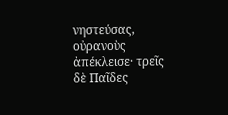νηστεύσας, οὐρανοὺς ἀπέκλεισε· τρεῖς δὲ Παῖδες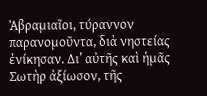Ἀβραμιαῖοι, τύραννον παρανομοῦντα, διὰ νηστείας ἐνίκησαν. Δι’ αὐτῆς καὶ ἡμᾶς Σωτὴρ ἀξίωσον, τῆς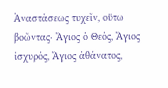Ἀναστάσεως τυχεῖν, οὕτω βοῶντας· Ἅγιος ὁ Θεός, Ἅγιος ἰσχυρός, Ἅγιος ἀθάνατος,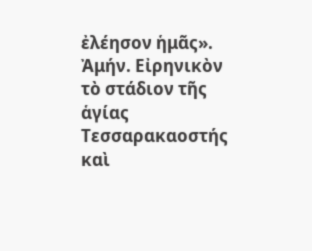ἐλέησον ἡμᾶς». Ἀμήν. Εἰρηνικὸν τὸ στάδιον τῆς ἁγίας Τεσσαρακαοστής καὶ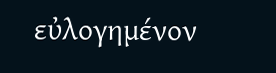εὐλογημένον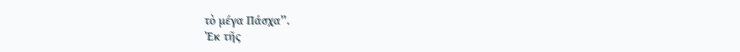τὸ μέγα Πάσχα”.
Ἐκ τῆς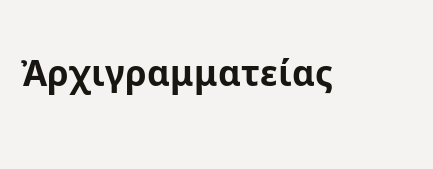Ἀρχιγραμματείας